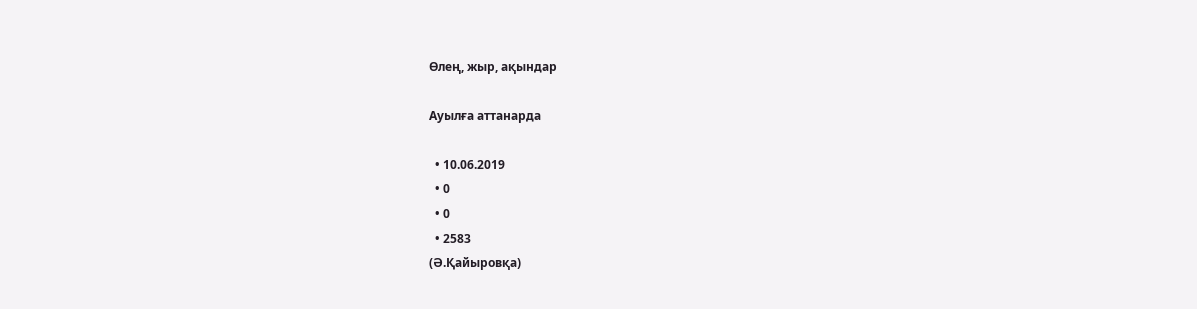Өлең, жыр, ақындар

Ауылға аттанарда

  • 10.06.2019
  • 0
  • 0
  • 2583
(Ә.Қайыровқа)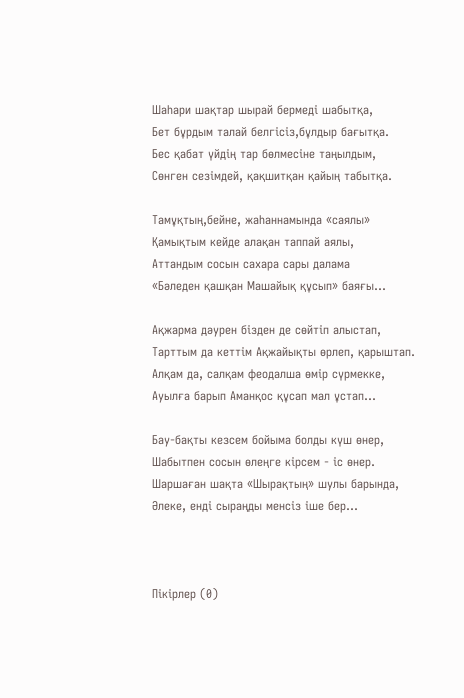Шаһари шақтар шырай бермеді шабытқа,
Бет бұрдым талай белгісіз,бұлдыр бағытқа.
Бес қабат үйдің тар бөлмесіне таңылдым,
Сөнген сезімдей, қақшитқан қайың табытқа.

Тамұқтың,бейне, жаһаннамында «саялы»
Қамықтым кейде алақан таппай аялы,
Аттандым сосын сахара сары далама
«Бәледен қашқан Машайық құсып» баяғы...

Ақжарма дәурен бізден де сөйтіп алыстап,
Тарттым да кеттім Ақжайықты өрлеп, қарыштап.
Алқам да, салқам феодалша өмір сүрмекке,
Ауылға барып Аманқос құсап мал ұстап...

Бау-бақты кезсем бойыма болды күш өнер,
Шабытпен сосын өлеңге кірсем - іс өнер.
Шаршаған шақта «Шырақтың» шулы барында,
Әлеке, енді сыраңды менсіз іше бер...



Пікірлер (0)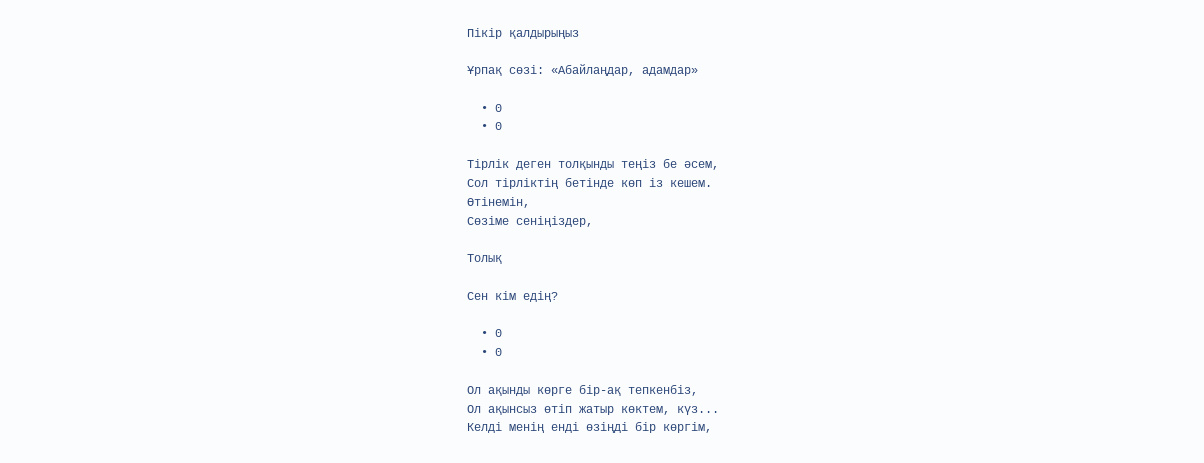Пікір қалдырыңыз

Ұрпақ сөзі: «Абайлаңдар, адамдар»

  • 0
  • 0

Тірлік деген толқынды теңіз бе әсем,
Сол тірліктің бетінде көп із кешем.
Өтінемін,
Сөзіме сеніңіздер,

Толық

Сен кім едің?

  • 0
  • 0

Ол ақынды көрге бір-ақ тепкенбіз,
Ол ақынсыз өтіп жатыр көктем, күз...
Келді менің енді өзіңді бір көргім,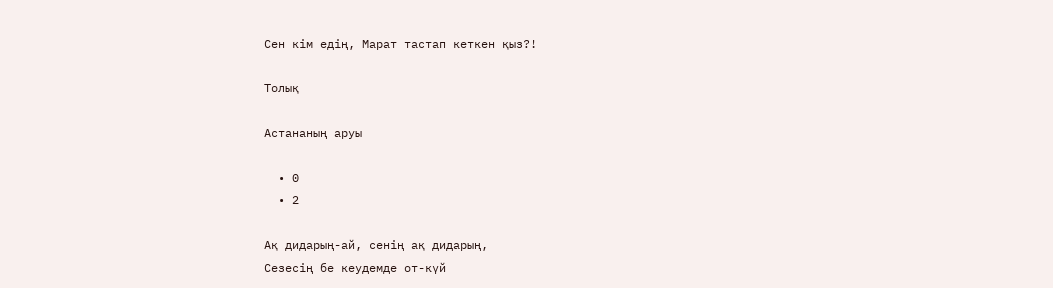Сен кім едің, Марат тастап кеткен қыз?!

Толық

Астананың аруы

  • 0
  • 2

Ақ дидарың-ай, сенің ақ дидарың,
Сезесің бе кеудемде от-күй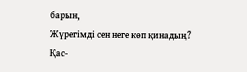барын,
Жүрегімді сен неге көп қинадың?
Қас-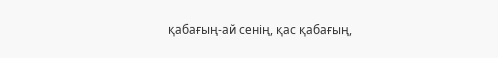қабағың-ай сенің, қас қабағың,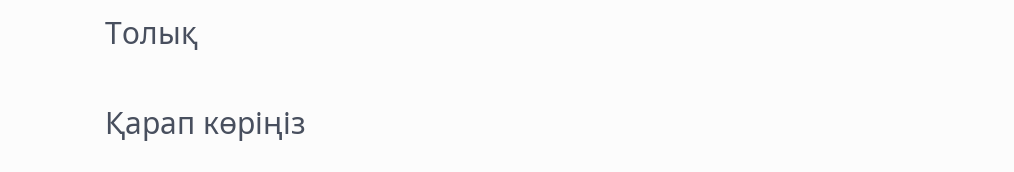Толық

Қарап көріңіз